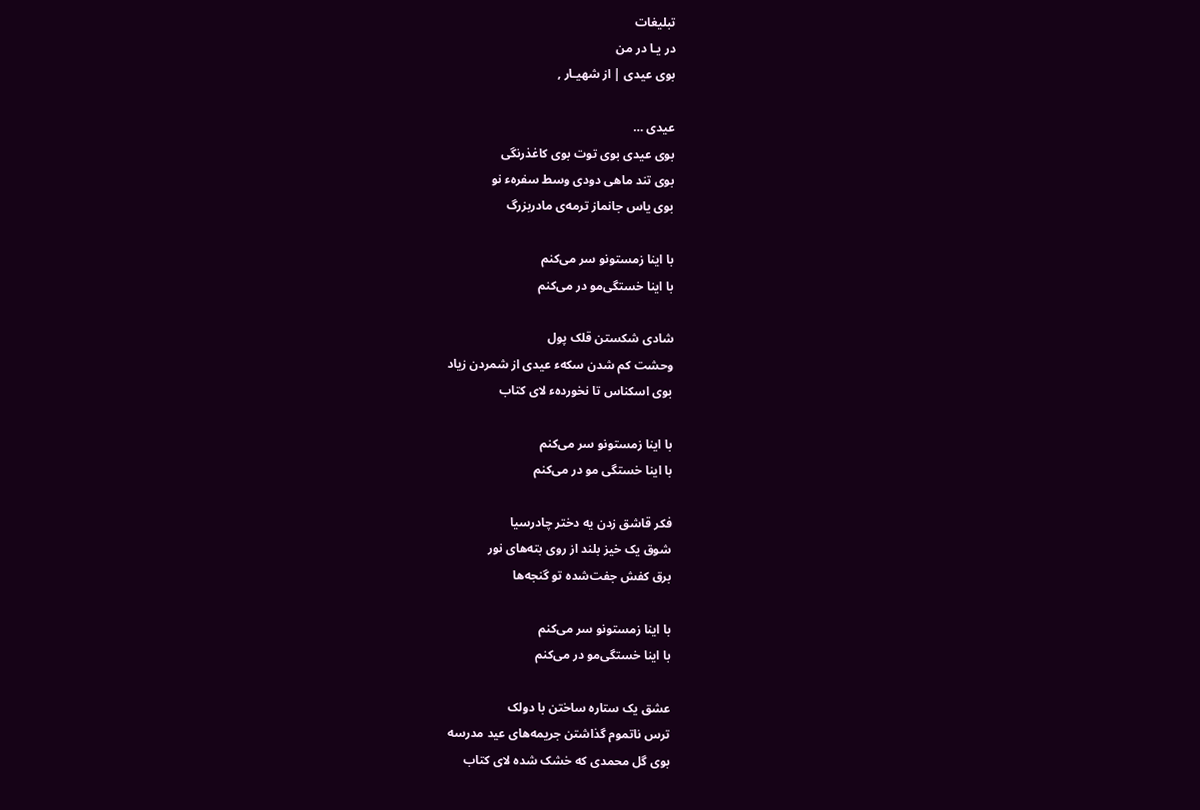تبلیغات
در یـا در من
بوی عیدی | از شهیـار ,

عیدی …
بوی عیدی بوی توت بوی کاغذرنگی
بوی تند ماهی‌ دودی وسط سفره‌ء نو
بوی یاس جانماز ترمه‌ی مادربزرگ

با اینا زمستونو سر می‌کنم
با اینا خستگی‌مو در می‌کنم

شادی شکستن قلک پول
وحشت کم شدن سکه‌ء عیدی از شمردن زیاد
بوی اسکناس تا نخورده‌ء لای کتاب

با اینا زمستونو سر می‌کنم
با اینا خستگی مو در می‌کنم

فکر قاشق زدن یه دختر چادرسیا
شوق یک خیز بلند از روی بته‌های نور
برق کفش جفت‌شده تو گنجه‌ها

با اینا زمستونو سر می‌کنم
با اینا خستگی‌مو در می‌کنم

عشق یک ستاره ساختن با دولک
ترس ناتموم گذاشتن جریمه‌های عید مدرسه
بوی گل محمدی که خشک شده لای کتاب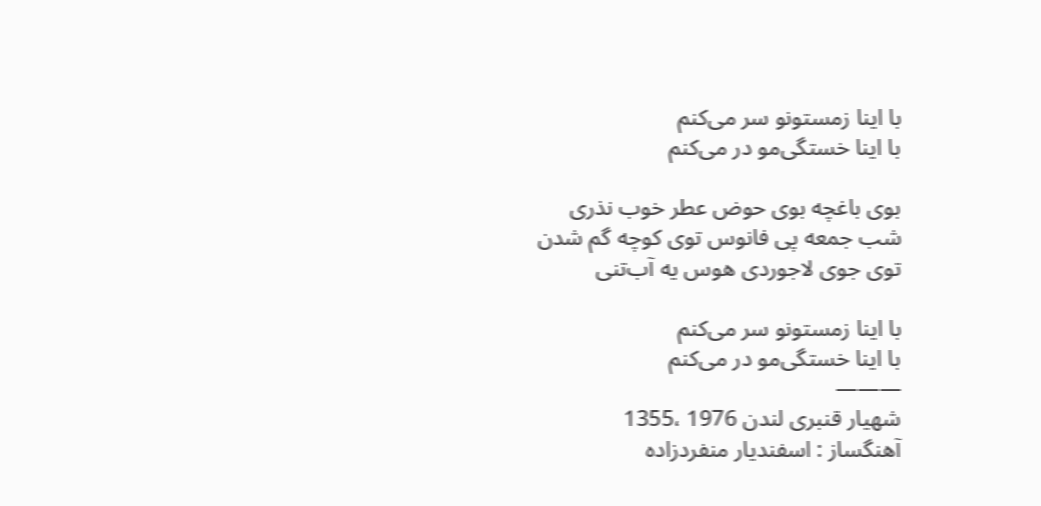با اینا زمستونو سر می‌کنم
با اینا خستگی‌مو در می‌کنم

بوی باغچه بوی حوض عطر خوب نذری
شب جمعه پی فانوس توی کوچه گم شدن
توی جوی لاجوردی هوس یه آب‌تنی

با اینا زمستونو سر می‌کنم
با اینا خستگی‌مو در می‌کنم
———
شهیار قنبری لندن 1976 ،1355
آهنگساز : اسفندیار منفردزاده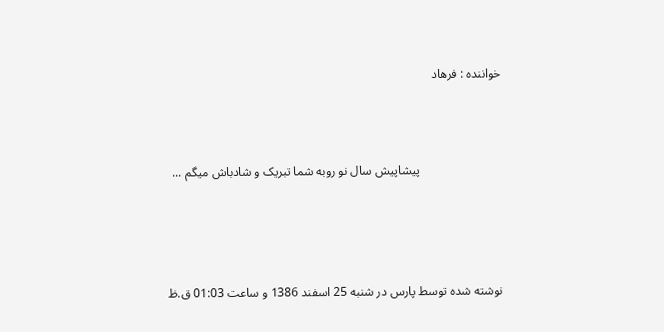خواننده : فرهاد



                          پیشاپیش سال نو روبه شما تبریک و شادباش میگم ...




نوشته شده توسط پارس در شنبه 25 اسفند 1386 و ساعت 01:03 ق.ظ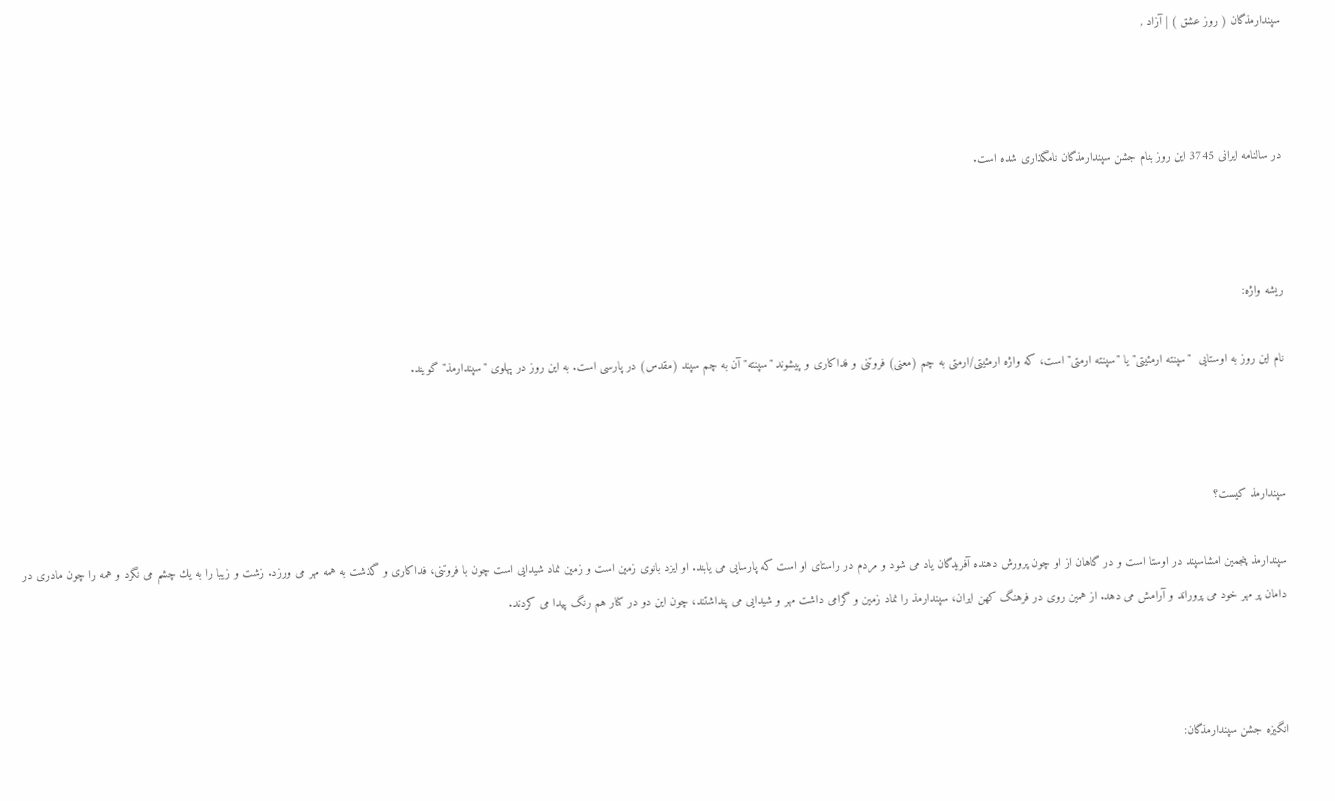سپندارمذگان ( روز عشق ) | آزاد ,



در سالنامه ایرانی 3745 این روز بنام جشن سپندارمذگان نامگذاری شده است.



ریشه واژه:

نام این روز به اوستایی  "سپنته ارمئیتی" یا "سپنته ارمتی" است، كه واژه ارمئیتی/ارمتی به چم (معنی) فروتنی و فداكاری و پیشوند "سپنته" آن به چم سپند (مقدس) در پارسی است. به این روز در پهلوی "سپندارمذ" گویند.



سپندارمذ كیست؟

سپندارمذ پنجمین امشاسپند در اوستا است و در گاهان از او چون پرورش دهنده آفریدگان یاد می شود و مردم در راستای او است كه پارسایی می یابند. او ایزد بانوی زمین است و زمین نماد شیدایی است چون با فروتنی، فداكاری و گذشت به همه مهر می ورزد. زشت و زیبا را به یك چشم می نگرد و همه را چون مادری در دامان پر مهر خود می پروراند و آرامش می دهد. از همین روی در فرهنگ كهن ایران، سپندارمذ را نماد زمین و گرامی داشت مهر و شیدایی می پنداشتند، چون این دو در كنار هم رنگ پیدا می كردند.



انگیزه جشن سپندارمذگان: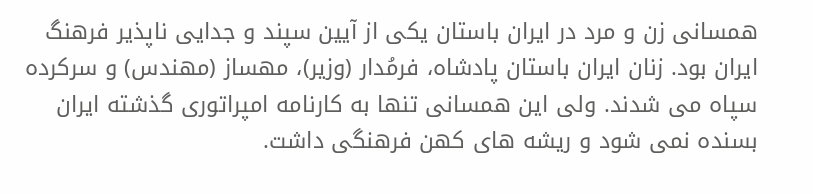همسانی زن و مرد در ایران باستان یكی از آیین سپند و جدایی ناپذیر فرهنگ ایران بود. زنان ایران باستان پادشاه، فرمُدار (وزیر)، مهساز (مهندس) و سركرده سپاه می شدند. ولی این همسانی تنها به كارنامه امپراتوری گذشته ایران بسنده نمی شود ‌و ریشه های كهن فرهنگی داشت.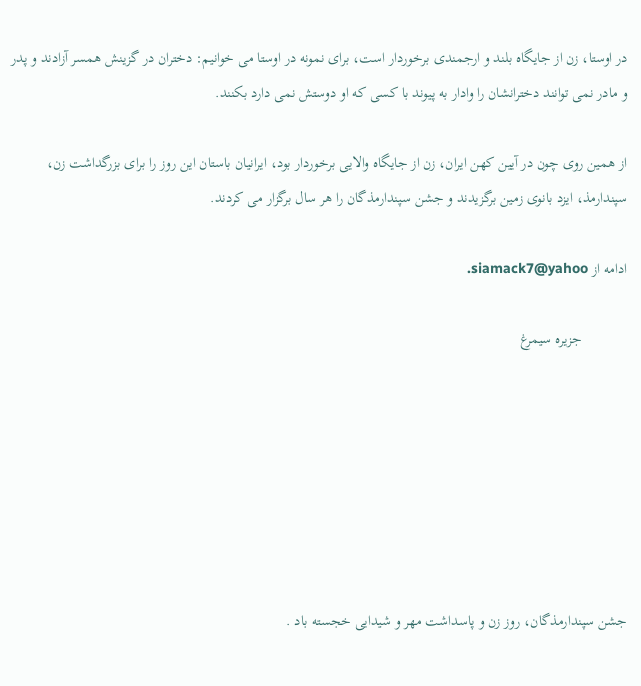در اوستا، زن از جایگاه بلند و ارجمندی برخوردار است، برای نمونه در اوستا می خوانیم: دختران در گزینش همسر آزادند و پدر و مادر نمی توانند دخترانشان را وادار به پیوند با كسی که او دوستش نمی دارد بکنند.

از همین روی چون در آیین كهن ایران، زن از جایگاه والایی برخوردار بود، ایرانیان باستان این روز را برای بزرگداشت زن، سپندارمذ، ایزد بانوی زمین برگزیدند و جشن سپندارمذگان را هر سال برگزار می كردند.

ادامه از siamack7@yahoo.

            جزیره سیمرغ







جشن سپندارمذگان، روز زن و پاسداشت مهر و شیدایی خجسته باد .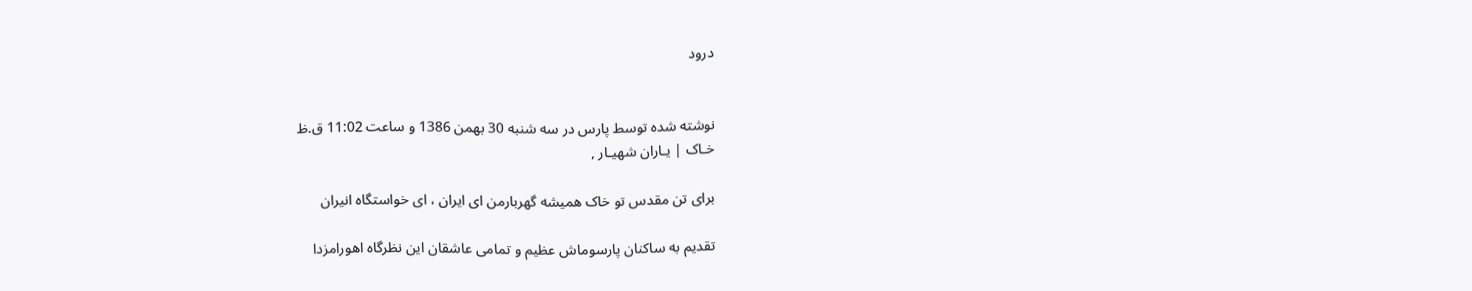درود


نوشته شده توسط پارس در سه شنبه 30 بهمن 1386 و ساعت 11:02 ق.ظ
خـاک | یـاران شهیـار ,

برای تن مقدس تو خاک همیشه گهربارمن ای ایران ، ای خواستگاه انیران

تقدیم به ساکنان پارسوماش عظیم و تمامی عاشقان این نظرگاه اهورامزدا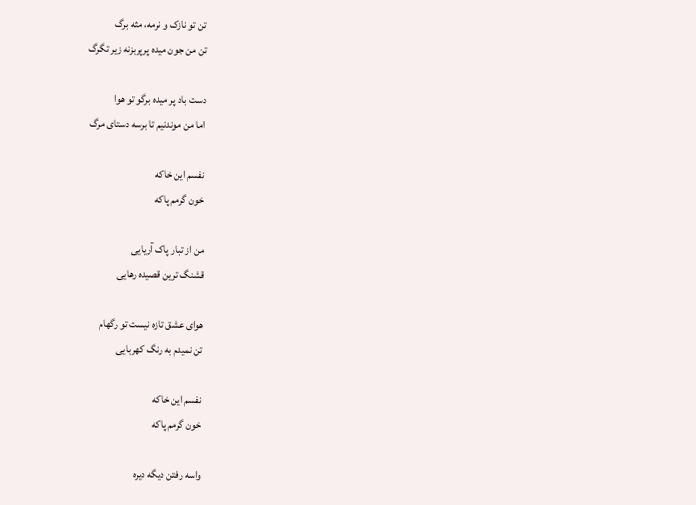تن تو نازک و نرمه، مثه برگ
تن من جون میده پرپربزنه زیر تگرگ

دست باد پر میده برگو تو هوا
اما من موندنیم تا برسه دستای مرگ

نفسم این خاکه
خون گرمم پاکه

من از تبار پاک آریایی
قشنگ ترین قصیده رهایی

هوای عشق تازه نیست تو رگهام
تن نمیدم به رنگ کهربایی

نفسم این خاکه
خون گرمم پاکه

واسه رفتن دیگه دیره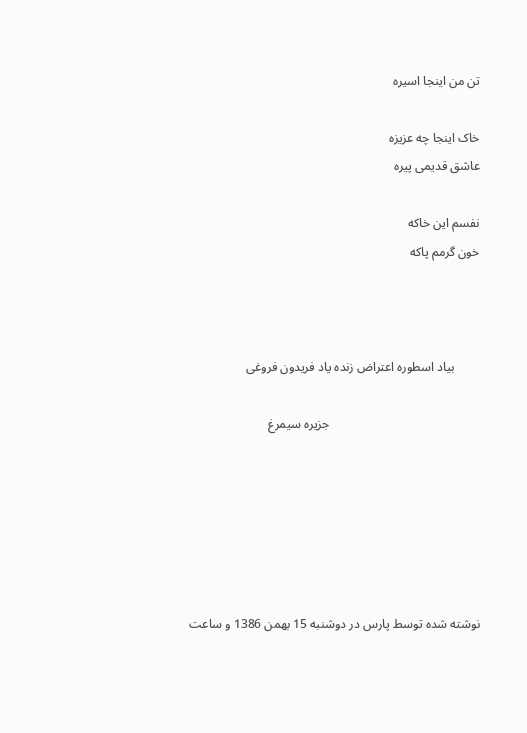تن من اینجا اسیره

خاک اینجا چه عزیزه
عاشق قدیمی پیره

نفسم این خاکه
خون گرمم پاکه



        بیاد اسطوره اعتراض زنده یاد فریدون فروغی

                                                جزیره سیمرغ






نوشته شده توسط پارس در دوشنبه 15 بهمن 1386 و ساعت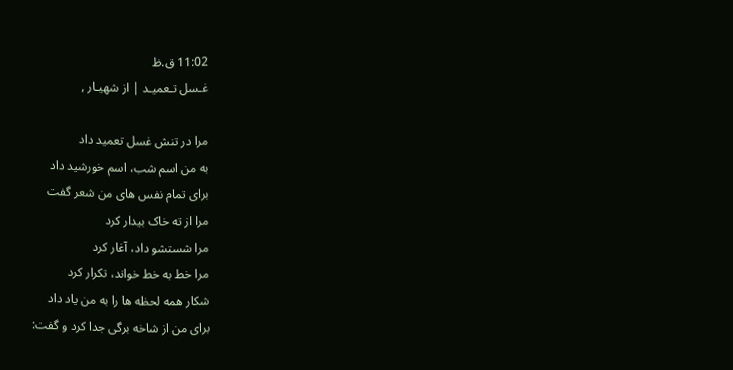11:02 ق.ظ
غـسل تـعمیـد | از شهیـار ,

مرا در تنش غسل تعمید داد
به من اسم شب، اسم خورشید داد
برای تمام نفس های من شعر گفت
مرا از ته خاک بیدار کرد
مرا شستشو داد، آغار کرد
مرا خط به خط خواند، تکرار کرد
شکار همه لحظه ها را به من یاد داد
برای من از شاخه برگی جدا کرد و گفت: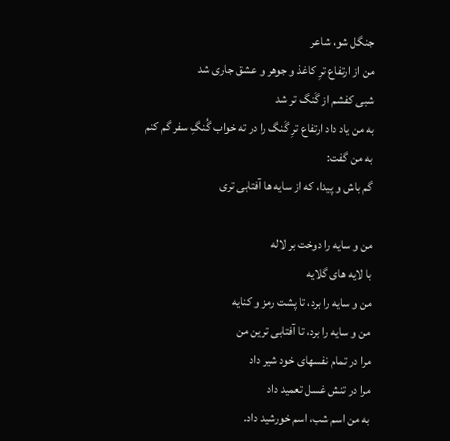جنگل شو، شاعر
من از ارتفاع ترِ کاغذ و جوهر و عشق جاری شد
شبی کفشم از گَنگ تر شد
به من یاد داد ارتفاع ترِ گَنگ را در ته خواب گُنگِ سفر گم کنم
به من گفت:
گم باش و پیدا، که از سایه ها آفتابی تری

من و سایه را دوخت بر لاله
با لایه های گلایه
من و سایه را برد، تا پشت رمز و کنایه
من و سایه را برد، تا آفتابی ترین من
مرا در تمام نفسهای خود شیر داد
مرا در تنش غسل تعمید داد
به من اسم شب، اسم خورشید داد.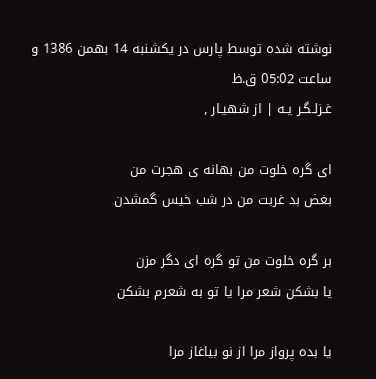نوشته شده توسط پارس در یکشنبه 14 بهمن 1386 و ساعت 05:02 ق.ظ
غـزلـگـر یـه | از شهیـار ,

ای گره خلوت من بهانه ی هجرت من
بغض بد غربت من در شب خیس گمشدن

بر گره خلوت من تو گره ای دگر مزن
یا بشکن شعر مرا یا تو به شعرم بشکن

یا بده پرواز مرا از نو بیاغاز مرا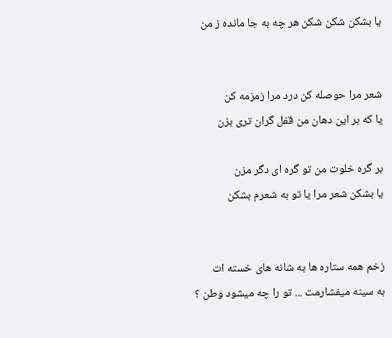یا بشکن شکن شکن هر چه به جا مانده ز من


شعر مرا حوصله کن درد مرا زمزمه کن
یا که بر این دهان من قفل گران تری بزن

بر گره خلوت من تو گره ای دگر مزن
یا بشکن شعر مرا یا تو به شعرم بشکن


زخم همه ستاره ها به شانه های خسته ات
به سینه میفشارمت ... تو را چه میشود وطن ؟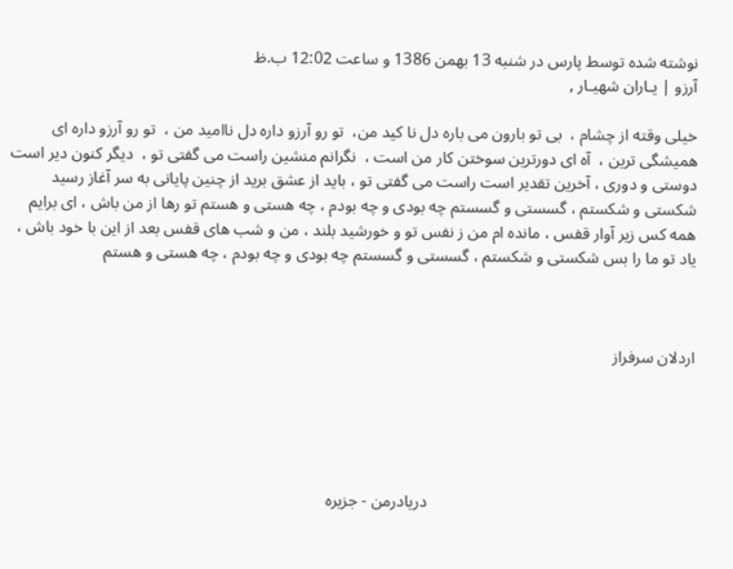نوشته شده توسط پارس در شنبه 13 بهمن 1386 و ساعت 12:02 ب.ظ
آرزو | یـاران شهیـار ,

خیلی وقته از چشام ،  بی تو بارون می باره دل نا کید من،  تو رو آرزو داره دل ناامید من ،‌  تو رو آرزو داره ای همیشگی ترین ،  آه ای دورترین سوختن کار من است ،  نگرانم منشین راست می گفتی تو ،  دیگر کنون دیر است دوستی و دوری ، آخرین تقدیر است راست می گفتی تو ، باید از عشق برید از چنین پایانی به سر آغاز رسید شکستی و شکستم ، گسستی و گسستم چه بودی و چه بودم ، چه هستی و هستم تو رها از من باش ،‌ ای برایم همه کس زیر آوار قفس ، مانده ام من ز نفس تو و خورشید بلند ، من و شب های قفس بعد از این با خود باش ، یاد تو ما را بس شکستی و شکستم ، گسستی و گسستم چه بودی و چه بودم ، چه هستی و هستم



اردلان سرفراز





                                                                دریادرمن - جزیره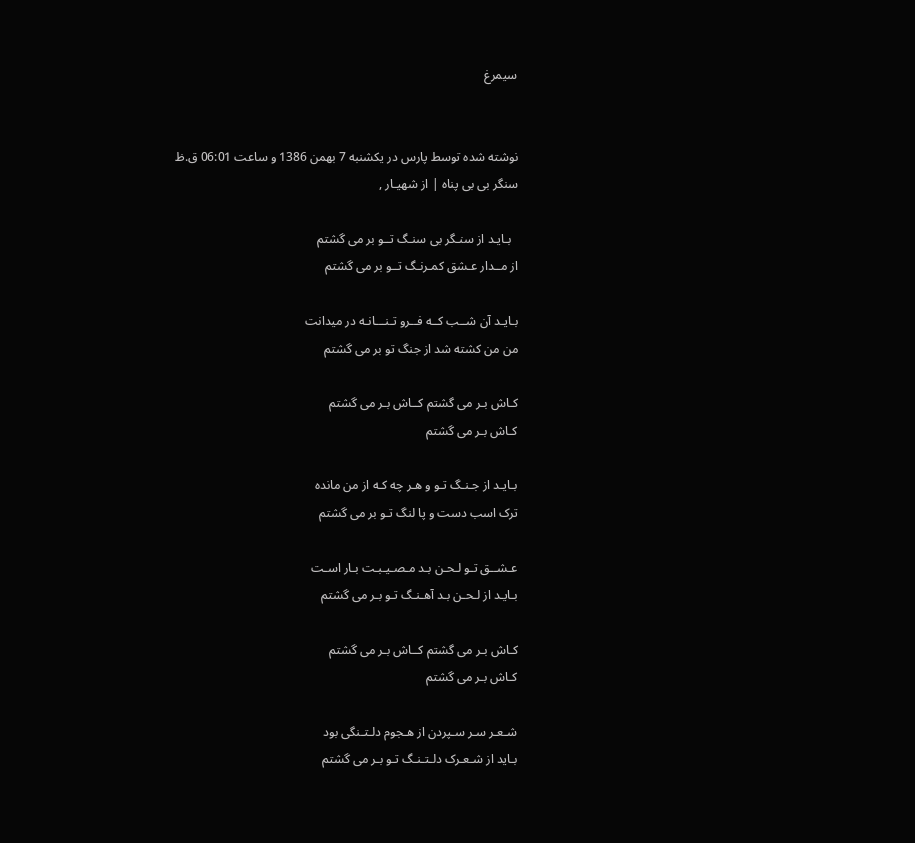سیمرغ


نوشته شده توسط پارس در یکشنبه 7 بهمن 1386 و ساعت 06:01 ق.ظ
سنگر بی بی پناه | از شهیـار ,

  بـایـد از سنـگر بی سنـگ تــو بر می گشتم
از مــدار عـشق کمـرنـگ تــو بر می گشتم

بـایـد آن شــب کــه فــرو تـنـــانـه در میدانت
من من کشته شد از جنگ تو بر می گشتم

کـاش بـر می گشتم کــاش بـر می گشتم
کـاش بـر می گشتم

بـایـد از جـنـگ تـو و هـر چه کـه از من مانده
ترک اسب دست و پا لنگ تـو بر می گشتم

عـشــق تـو لـحـن بـد مـصـیـبـت بـار اسـت
بـایـد از لـحـن بـد آهـنـگ تـو بـر می گشتم

کـاش بـر می گشتم کــاش بـر می گشتم
کـاش بـر می گشتم

شـعـر سـر سـپردن از هـجوم دلـتـنگی بود
بـاید از شـعـرک دلـتـنـگ تـو بـر می گشتم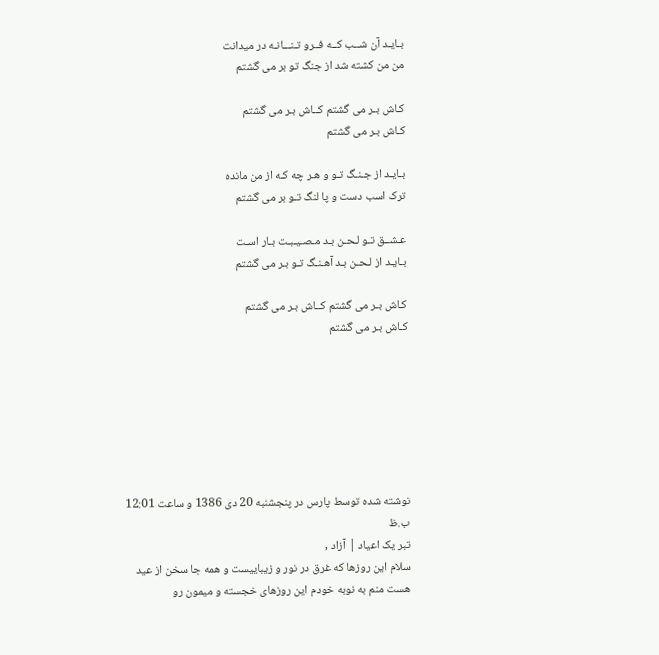بـایـد آن شــب کــه فــرو تـنـــانـه در میدانت
من من کشته شد از جنگ تو بر می گشتم

کـاش بـر می گشتم کــاش بـر می گشتم
کـاش بـر می گشتم

بـایـد از جـنـگ تـو و هـر چه کـه از من مانده
ترک اسب دست و پا لنگ تـو بر می گشتم

عـشــق تـو لـحـن بـد مـصـیـبـت بـار اسـت
بـایـد از لـحـن بـد آهـنـگ تـو بـر می گشتم

کـاش بـر می گشتم کــاش بـر می گشتم
کـاش بـر می گشتم







نوشته شده توسط پارس در پنجشنبه 20 دی 1386 و ساعت 12:01 ب.ظ
تبر یک اعیاد | آزاد ,
سلام این روزها که غرق در نور و زیباییست و همه جا سخن از عید هست منم به نوبه خودم این روزهای خجسته و میمون رو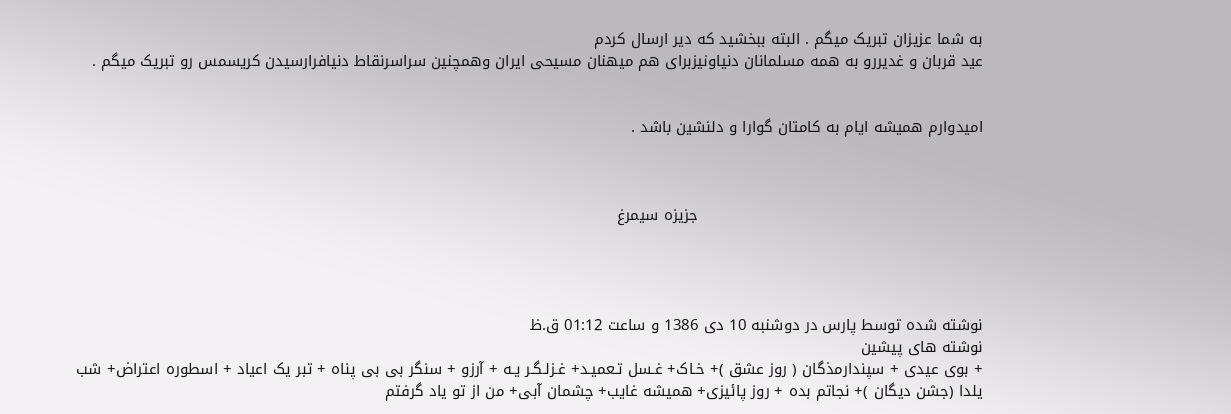به شما عزیزان تبریک میگم . البته ببخشید که دیر ارسال کردم
عید قربان و غدیررو به همه مسلمانان دنیاونیزبرای هم میهنان مسیحی ایران وهمچنین سراسرنقاط دنیافرارسیدن کریسمس رو تبریک میگم .


امیدوارم همیشه ایام به کامتان گوارا و دلنشین باشد .



                                                        جزیزه سیمرغ




نوشته شده توسط پارس در دوشنبه 10 دی 1386 و ساعت 01:12 ق.ظ
نوشته های پیشین
+ بوی عیدی + سپندارمذگان ( روز عشق )+ خـاک+ غـسل تـعمیـد+ غـزلـگـر یـه + آرزو + سنگر بی بی پناه + تبر یک اعیاد + اسطوره اعتراض+ شب یلدا (جشن دیگان )+ نجاتم بده + روز پائیزی+ همیشه غایب+ چشمان آبی+ من از تو یاد گرفتم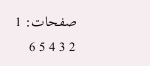صفحات: 1 2 3 4 5 6